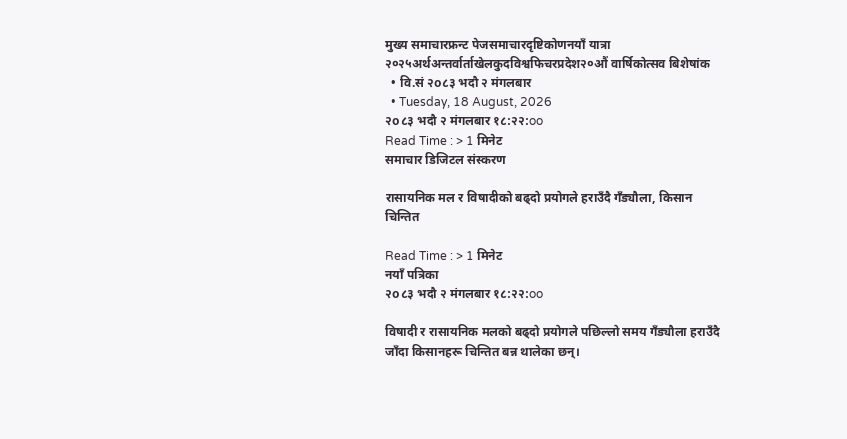मुख्य समाचारफ्रन्ट पेजसमाचारदृष्टिकोणनयाँ यात्रा २०२५अर्थअन्तर्वार्ताखेलकुदविश्वफिचरप्रदेश२०औं वार्षिकोत्सव बिशेषांक
  • वि.सं २o८३ भदौ २ मंगलबार
  • Tuesday, 18 August, 2026
२o८३ भदौ २ मंगलबार १८:२२:oo
Read Time : > 1 मिनेट
समाचार डिजिटल संस्करण

रासायनिक मल र विषादीको बढ्दो प्रयोगले हराउँदै गँड्यौला, किसान चिन्तित

Read Time : > 1 मिनेट
नयाँ पत्रिका
२o८३ भदौ २ मंगलबार १८:२२:oo

विषादी र रासायनिक मलको बढ्दो प्रयोगले पछिल्लो समय गँड्यौला हराउँदै जाँदा किसानहरू चिन्तित बन्न थालेका छन्।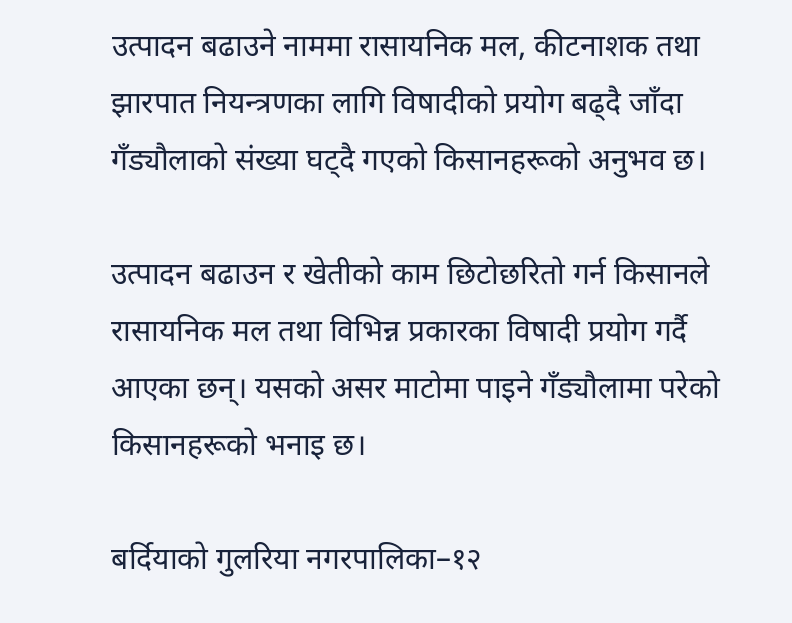उत्पादन बढाउने नाममा रासायनिक मल, कीटनाशक तथा झारपात नियन्त्रणका लागि विषादीको प्रयोग बढ्दै जाँदा गँड्यौलाको संख्या घट्दै गएको किसानहरूको अनुभव छ।

उत्पादन बढाउन र खेतीको काम छिटोछरितो गर्न किसानले रासायनिक मल तथा विभिन्न प्रकारका विषादी प्रयोग गर्दै आएका छन्। यसको असर माटोमा पाइने गँड्यौलामा परेको किसानहरूको भनाइ छ।

बर्दियाको गुलरिया नगरपालिका–१२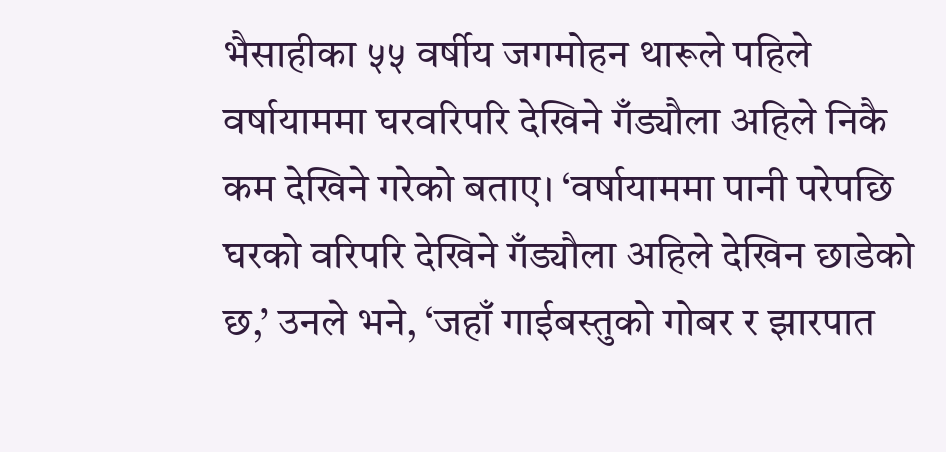भैसाहीका ५५ वर्षीय जगमोहन थारूले पहिले वर्षायाममा घरवरिपरि देखिने गँड्यौला अहिले निकै कम देखिने गरेको बताए। ‘वर्षायाममा पानी परेपछि घरको वरिपरि देखिने गँड्यौला अहिले देखिन छाडेको छ,’ उनले भने, ‘जहाँ गाईबस्तुको गोबर र झारपात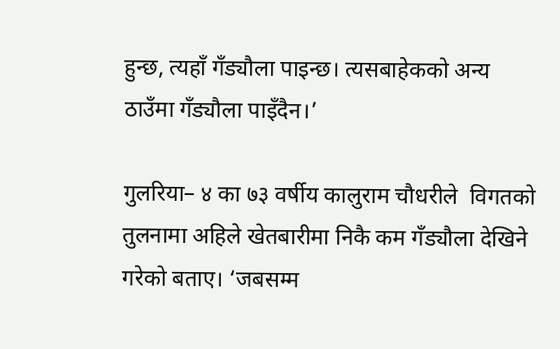हुन्छ, त्यहाँ गँड्यौला पाइन्छ। त्यसबाहेकको अन्य ठाउँमा गँड्यौला पाइँदैन।’

गुलरिया– ४ का ७३ वर्षीय कालुराम चौधरीले  विगतको तुलनामा अहिले खेतबारीमा निकै कम गँड्यौला देखिने गरेको बताए। ‘जबसम्म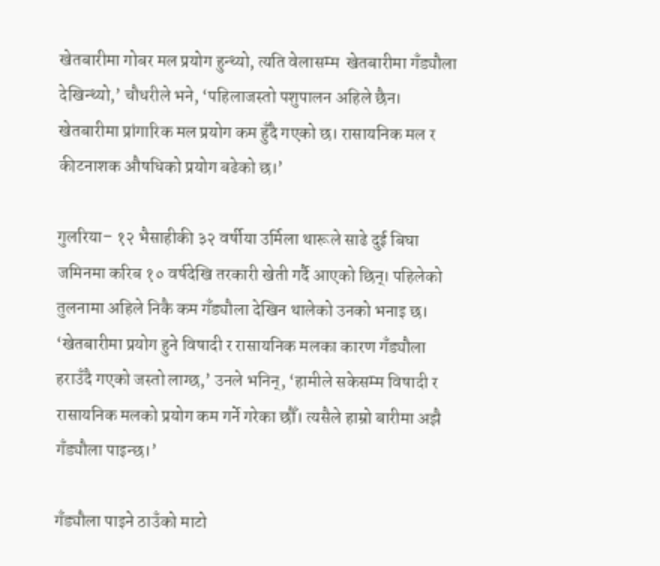खेतबारीमा गोबर मल प्रयोग हुन्थ्यो, त्यति वेलासम्म  खेतबारीमा गँड्यौला देखिन्थ्यो,’ चौधरीले भने, ‘पहिलाजस्तो पशुपालन अहिले छैन। खेतबारीमा प्रांगारिक मल प्रयोग कम हुँदै गएको छ। रासायनिक मल र कीटनाशक औषधिको प्रयोग बढेको छ।’

गुलरिया– १२ भैसाहीकी ३२ वर्षीया उर्मिला थारूले साढे दुई बिघा जमिनमा करिब १० वर्षदेखि तरकारी खेती गर्दै आएको छिन्। पहिलेको तुलनामा अहिले निकै कम गँड्यौला देखिन थालेको उनको भनाइ छ। ‘खेतबारीमा प्रयोग हुने विषादी र रासायनिक मलका कारण गँड्यौला हराउँदै गएको जस्तो लाग्छ,’ उनले भनिन्, ‘हामीले सकेसम्म विषादी र रासायनिक मलको प्रयोग कम गर्ने गरेका छौँ। त्यसैले हाम्रो बारीमा अझै गँड्यौला पाइन्छ।’

गँड्यौला पाइने ठाउँको माटो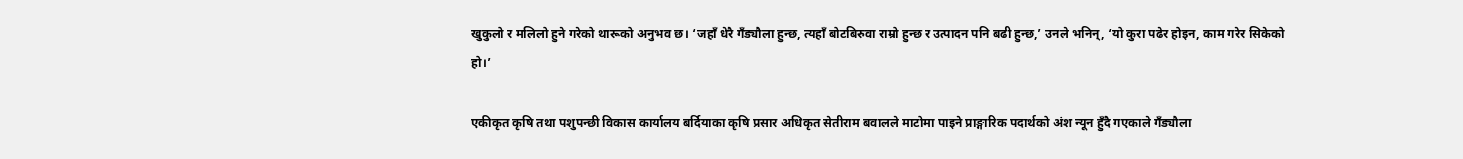खुकुलो र मलिलो हुने गरेको थारूको अनुभव छ। ‘जहाँ धेरै गँड्यौला हुन्छ, त्यहाँ बोटबिरुवा राम्रो हुन्छ र उत्पादन पनि बढी हुन्छ,’ उनले भनिन्, ‘यो कुरा पढेर होइन, काम गरेर सिकेको हो।’

एकीकृत कृषि तथा पशुपन्छी विकास कार्यालय बर्दियाका कृषि प्रसार अधिकृत सेतीराम बवालले माटोमा पाइने प्राङ्गारिक पदार्थको अंश न्यून हुँदै गएकाले गँड्यौला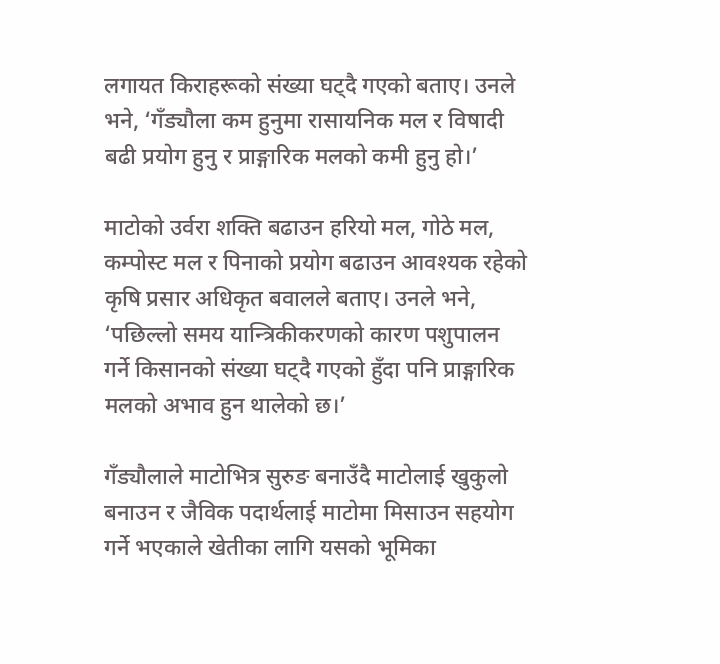लगायत किराहरूको संख्या घट्दै गएको बताए। उनले भने, ‘गँड्यौला कम हुनुमा रासायनिक मल र विषादी बढी प्रयोग हुनु र प्राङ्गारिक मलको कमी हुनु हो।’

माटोको उर्वरा शक्ति बढाउन हरियो मल, गोठे मल, कम्पोस्ट मल र पिनाको प्रयोग बढाउन आवश्यक रहेको कृषि प्रसार अधिकृत बवालले बताए। उनले भने, ‘पछिल्लो समय यान्त्रिकीकरणको कारण पशुपालन गर्ने किसानको संख्या घट्दै गएको हुँदा पनि प्राङ्गारिक मलको अभाव हुन थालेको छ।’

गँड्यौलाले माटोभित्र सुरुङ बनाउँदै माटोलाई खुकुलो बनाउन र जैविक पदार्थलाई माटोमा मिसाउन सहयोग गर्ने भएकाले खेतीका लागि यसको भूमिका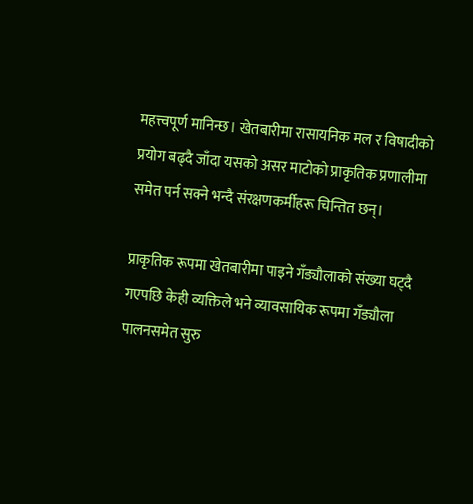महत्त्वपूर्ण मानिन्छ। खेतबारीमा रासायनिक मल र विषादीको प्रयोग बढ्दै जाँदा यसको असर माटोको प्राकृतिक प्रणालीमा समेत पर्न सक्ने भन्दै संरक्षणकर्मीहरू चिन्तित छन्।

प्राकृतिक रूपमा खेतबारीमा पाइने गँड्यौलाको संख्या घट्दै गएपछि केही व्यक्तिले भने व्यावसायिक रूपमा गँड्यौला पालनसमेत सुरु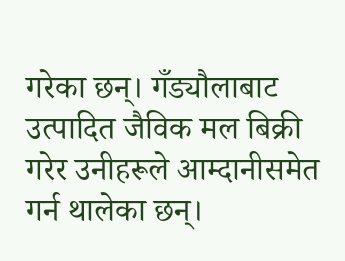गरेका छन्। गँड्यौलाबाट उत्पादित जैविक मल बिक्री गरेर उनीहरूले आम्दानीसमेत गर्न थालेका छन्।